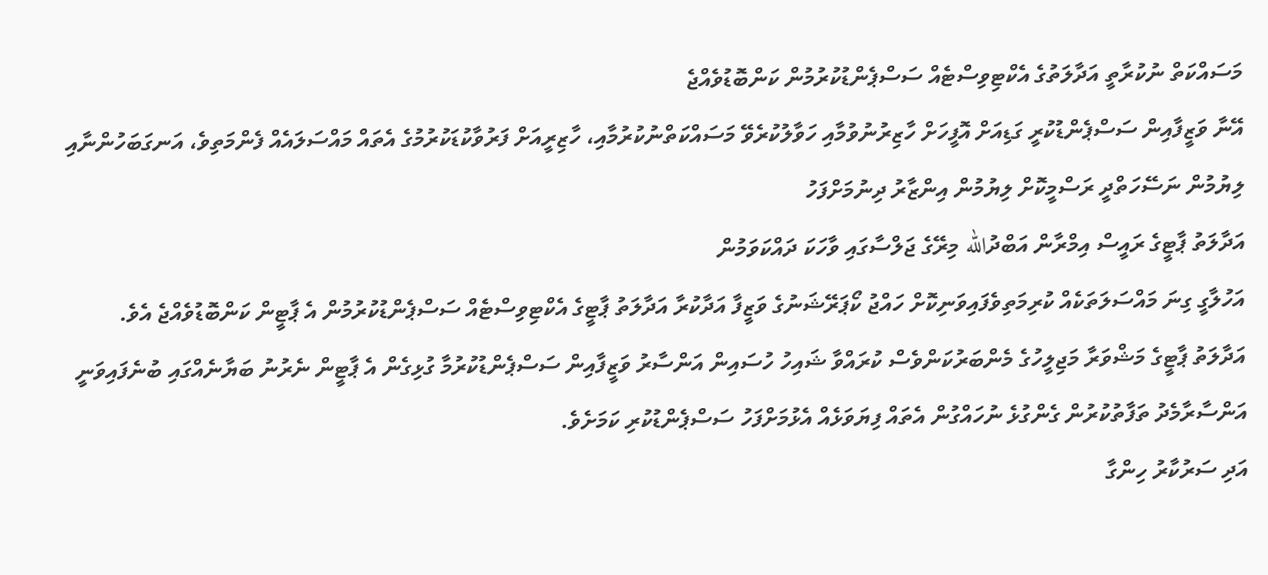މަސައްކަތް ނުކުރާތީ އަދާލަތުގެ އެކްޓިވިސްޓެއް ސަސްޕެންޑުކުރުމުން ކަންބޮޑުވެއްޖެ
އޭނާ ވަޒީފާއިން ސަސްޕެންޑުކުރީ ގަޑިއަށް އޮފީހަށް ހާޒިރުނުވުމާއި ހަވާލުކުރެވޭ މަސައްކަތްނުކުރުމާއި، ހާޒިރީއަށް ފަރުވާކުޑަކުރުމުގެ އެތައް މައްސަލައެއް ފެންމަތިވެ، އަނގަބަހުންނާއި ލިޔުމުން ނަސޭހަތްދީ ރަސްމީކޮށް ލިޔުމުން އިންޒާރު ދިނުމަށްފަހު
އަދާލަތު ޕާޓީގެ ރައީސް އިމްރާން އަބްދުالله މިރޭގެ ޖަލްސާގައި ވާހަކަ ދައްކަވަމުން
އަހުލާގީ ގިނަ މައްސަލަތަކެއް ކުރިމަތިވެފައިވަނިކޮށް ހައްޖު ކޯޕަރޭޝަނުގެ ވަޒީފާ އަދާކުރާ އަދާލަތު ޕާޓީގެ އެކްޓިވިސްޓެއް ސަސްޕެންޑުކުރުމުން އެ ޕާޓީން ކަންބޮޑުވެއްޖެ އެވެ.
އަދާލަތު ޕާޓީގެ މަޝްވަރާ މަޖިލީހުގެ މެންބަރުކަންވެސް ކުރައްވާ ޝައިހު ހުސައިން އަންސާރު ވަޒީފާއިން ސަސްޕެންޑުކުރުމާ ގުޅިގެން އެ ޕާޓީން ނެރުނު ބަޔާނެއްގައި ބުނެފައިވަނީ އަންސާރާމެދު ތަފާތުކުރުން ގެންގުޅެ ނުހައްގުން އެތައް ފިޔަވަޅެއް އެޅުމަށްފަހު ސަސްޕެންޑުކުރި ކަމަށެވެ.
އަދި ސަރުކާރު ހިންގާ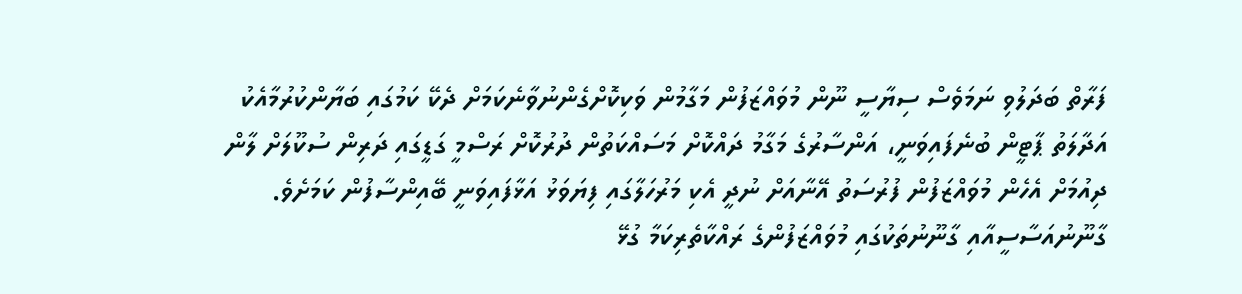ފަރާތް ބަދަލުވި ނަމަވެސް ސިޔާސީ ނޫން މުވައްޒަފުން މަގާމުން ވަކިކޮށްގެންނުވާނެކަމަށް ދެކޭ ކަމުގައި ބަޔާންކުރުމާއެކު އަދާލަތު ޕާޓީން ބުނެފައިވަނީ، އަންސާރުގެ މަގާމު ދައްކޮށް މަސައްކަތުން ދުރުކޮށް ރަސްމީ ގަޑީގައި ދަރިން ސުކޫލަށް ލާން ދިއުމަށް އެހެން މުވައްޒަފުން ފުރުސަތު އޭނާއަށް ނުދީ އެކި މަރުހަލާގައި ފިޔަވަޅު އަޅާފައިވަނީ ބޭއިންސާފުން ކަމަށެވެ.
ގާނޫނުއަސާސީއާއި ގާނޫނުތަކުގައި މުވައްޒަފުންގެ ރައްކާތެރިކަމާ ގުޅޭ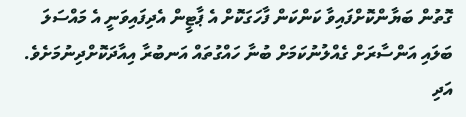ގޮތުން ބަޔާންކޮށްފައިވާ ކަންކަން ފާހަގަކޮށް އެ ޕާޓީން އެދިފައިވަނީ އެ މައްސަލަ ބަލައި އަންސާރަށް ގެއްލުނުކަމަށް ބުނާ ހައްގުތައް އަނބުރާ އިއާދަކޮށްދިނުމަށެވެ. އަދި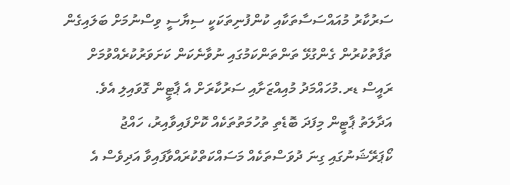ސަރުކާރު މުއައްސަސާތަކާއި ކުންފުނިތަކަކީ ސިޔާސީ ވިސްނުމަށް ބަލައިގެން ތަފާތުކުރުން ގެންގުޅޭ ތަންތަންކަމުގައި ނުވާނެކަން ކަށަވަރުކުރެއްވުމަށް ރައީސް ޑރ.މުހައްމަދު މުއިއްޒަށާއި ސަރުކާރަށް އެ ޕާޓީން ގޮވައިލި އެވެ.
އަދާލަތު ޕާޓީން މިފަދަ ބޮޑެތި ތުހުމަތުތަކެއް ކޮށްފައިވާއިރު، ހައްޖު ކޯޕަރޭޝަނުގައި ގިނަ ދުވަސްތަކެއް މަސައްކަތްކުރައްވާފައިވާ އަދިވެސް އެ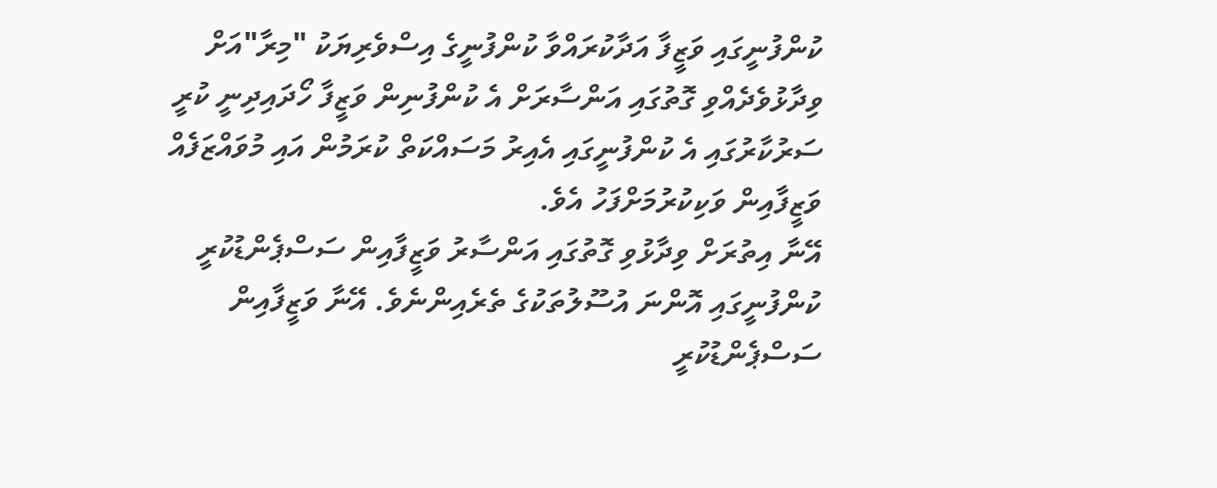ކުންފުނީގައި ވަޒީފާ އަދާކުރައްވާ ކުންފުނީގެ އިސްވެރިޔަކު "މިރާ"އަށް ވިދާޅުވެދެއްވި ގޮތުގައި އަންސާރަށް އެ ކުންފުނިން ވަޒީފާ ހޯދައިދިނީ ކުރީ ސަރުކާރުގައި އެ ކުންފުނީގައި އެއިރު މަސައްކަތް ކުރަމުން އައި މުވައްޒަފެއް ވަޒީފާއިން ވަކިކުރުމަށްފަހު އެވެ.
އޭނާ އިތުރަށް ވިދާޅުވި ގޮތުގައި އަންސާރު ވަޒީފާއިން ސަސްޕެންޑުކުރީ ކުންފުނީގައި އޮންނަ އުސޫލުތަކުގެ ތެރެއިންނެވެ. އޭނާ ވަޒީފާއިން ސަސްޕެންޑުކުރީ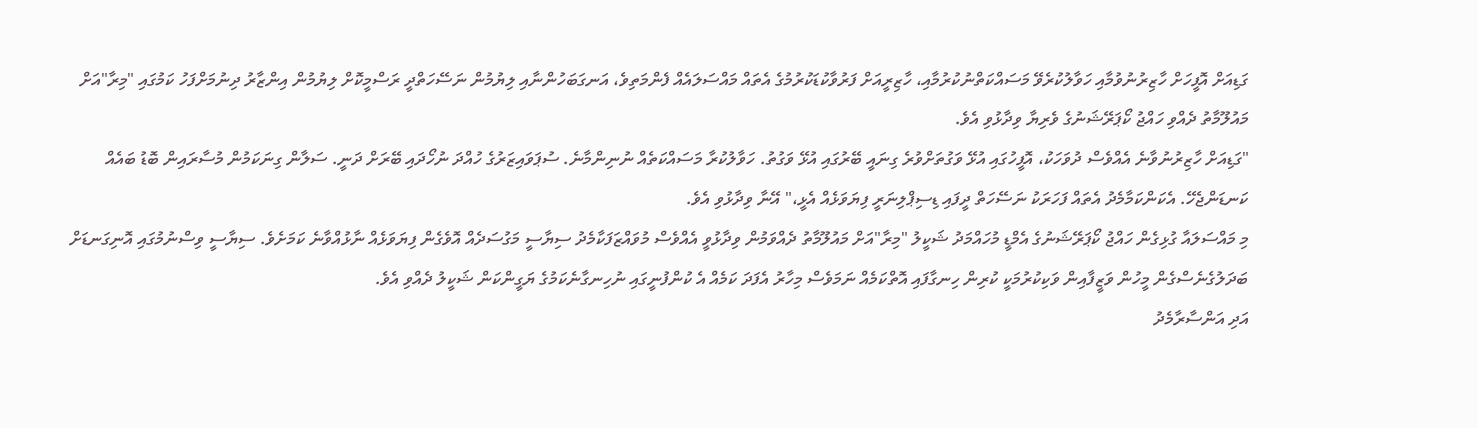ގަޑިއަށް އޮފީހަށް ހާޒިރުނުވުމާއި ހަވާލުކުރެވޭ މަސައްކަތްނުކުރުމާއި، ހާޒިރީއަށް ފަރުވާކުޑަކުރުމުގެ އެތައް މައްސަލައެއް ފެންމަތިވެ، އަނގަބަހުންނާއި ލިޔުމުން ނަސޭހަތްދީ ރަސްމީކޮށް ލިޔުމުން އިންޒާރު ދިނުމަށްފަހު ކަމުގައި "މިރާ"އަށް މައުލޫމާތު ދެއްވި ހައްޖު ކޯޕަރޭޝަނުގެ ވެރިޔާ ވިދާޅުވި އެވެ.
"ގަޑިއަށް ހާޒިރުނުވާނެ އެއްވެސް ދުވަހަކު، އޮފީހުގައި އުޅޭ ވަގުތަށްވުރެ ގިނައީ ބޭރުގައި އުޅޭ ވަގުތު. ހަވާލުކުރާ މަސައްކަތެއް ނުނިންމާނެ. ސުޕަވައިޒަރުގެ ހުއްދަ ނުހޯދައި ބޭރަށް ދަނީ. ސަލާން ގިނަކަމުން މުސާރައިން ބޮޑު ބައެއް ކަނޑަންޖެހޭ. އެކަންކަމާމެދު އެތައް ފަހަރަކު ނަސޭހަތް ދީފައި ޑިސިޕްލިނަރީ ފިޔަވަޅެއް އެޅީ،" އޭނާ ވިދާޅުވި އެވެ.
މި މައްސަލައާ ގުޅިގެން ހައްޖު ކޯޕަރޭޝަނުގެ އެމްޑީ މުހައްމަދު ޝަކީލު "މިރާ"އަށް މައުލޫމާތު ދެއްވަމުން ވިދާޅުވީ އެއްވެސް މުވައްޒަފަކާމެދު ސިޔާސީ މަގުސަދެއް އޮވެގެން ފިޔަވަޅެއް ނާޅުއްވާނެ ކަމަށެވެ. ސިޔާސީ ވިސްނުމުގައި އޮނިގަނޑަށް ބަދަލުގެނެސްގެން މީހުން ވަޒީފާއިން ވަކިކުރުމަކީ ކުރިން ހިނގާފައި އޮތްކަމެއް ނަމަވެސް މިހާރު އެފަދަ ކަމެއް އެ ކުންފުނީގައި ނުހިނގާނެކަމުގެ ޔަގީންކަން ޝަކީލު ދެއްވި އެވެ.
އަދި އަންސާރާމެދު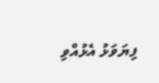ފިޔަވަޅު އެޅުއްވި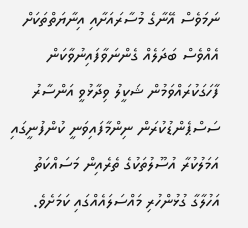ނަމަވެސް އޭނާގެ މުސާރައަށާއި އިނާޔަތްތަކަށް އެއްވެސް ބަދަލެއް ގެންނަވާފައިނުވާކަން ފާހަގަކުރައްވަމުން ޝަކީލު ވިދާޅުވީ އަންސާރު ސަސްޕެންޑުކުރަން ނިންމާފައިވަނީ ކުންފުނީގައި އަމަލުކުރާ އުސޫލުތަކުގެ ތެރެއިން މަސައްކަތު އަހުލާގާ ގުޅުންހުރި މައްސަލައެއްގައި ކަމަށެވެ.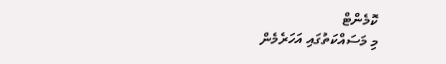ކޮމެންޓް
މި މަސައްކަތުގައި އަހަރެމެން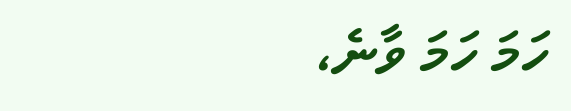ހަމަ ހަމަ ވާނެ،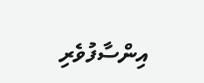އިންސާފުވެރި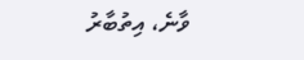ވާނެ، އިތުބާރު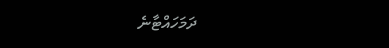ދަމަހައްޓާނެ